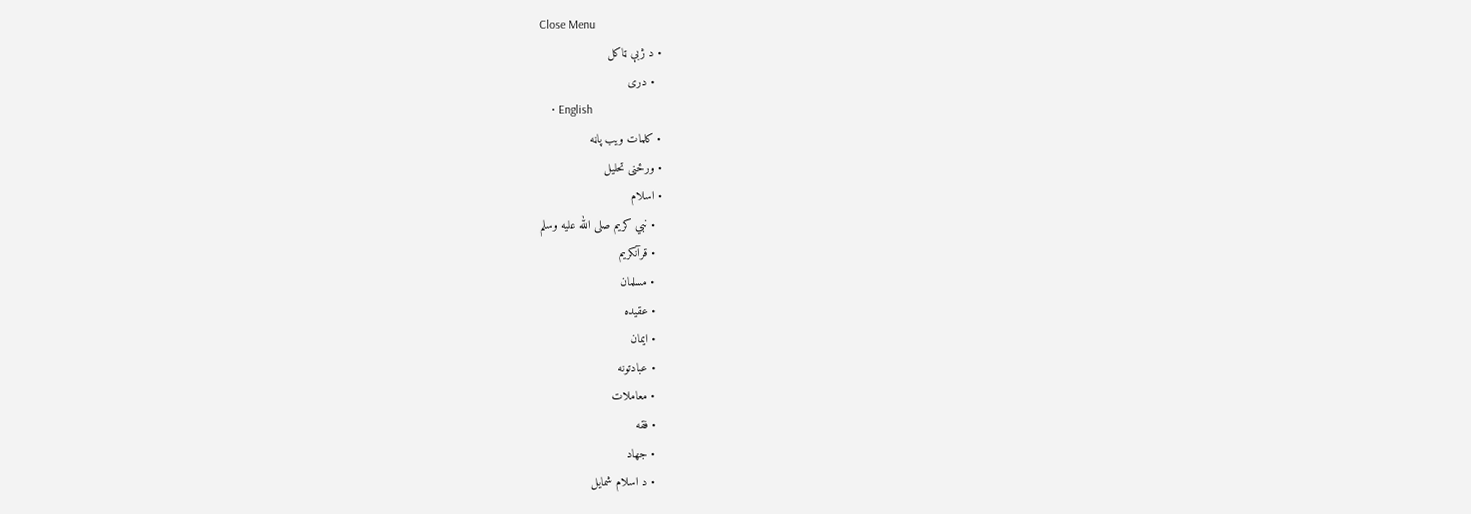Close Menu
  • د ژبې ټاکل
    • دری
    • English
  • کلمات ويب پاڼه
  • ورځنی تحلیل
  • اسلام
    • نبي کریم صلى الله عليه وسلم
    • قرآنکریم
    • مسلمان
    • عقیده
    • ایمان
    • عبادتونه
    • معاملات
    • فقه
    • جهاد
    • د اسلام شمایل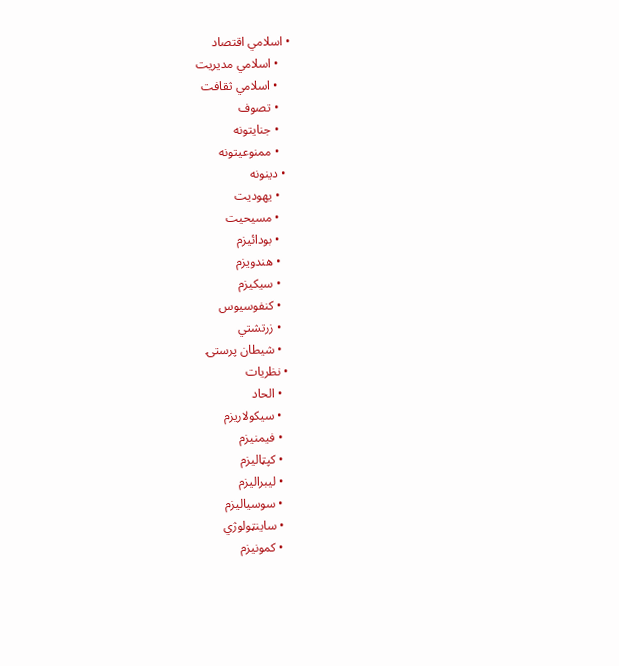• اسلامي اقتصاد
    • اسلامي مدیریت
    • اسلامي ثقافت
    • تصوف
    • جنایتونه
    • ممنوعیتونه
  • دینونه
    • یهودیت
    • مسیحیت
    • بودائیزم
    • هندویزم
    • سیکیزم
    • کنفوسیوس
    • زرتشتي
    • شیطان پرستۍ
  • نظریات
    • الحاد
    • سیکولاریزم
    • فیمنیزم
    • کپټالیزم
    • لیبرالیزم
    • سوسیالیزم
    • ساینټولوژي
    • کمونیزم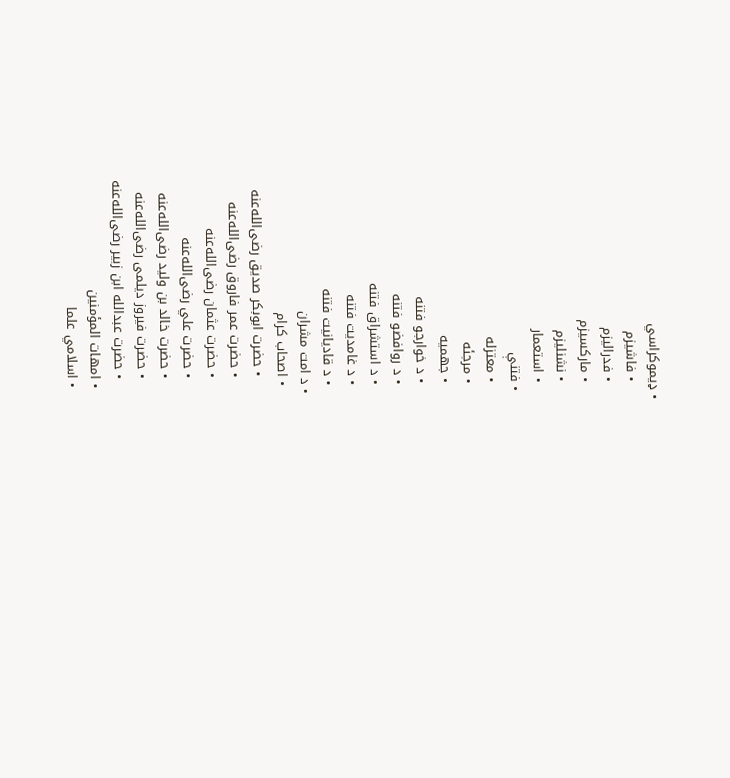• ډیموکراسي
    • فاشیزم
    • فدرالیزم
    • مارکسیزم
    • نشنلیزم
    • استعمار
  • فتنې
    • معتزله
    • مرجئه
    • جهمیه
    • د خوارجو فتنه
    • د روافضو فتنه
    • د استشراق فتنه
    • د غامدیت فتنه
    • د قادیانیت فتنه
  • د امت مشران
    • اصحاب کرام
      • حضرت ابوبکر صدیق رضی‌الله‌عنه
      • حضرت عمر فاروق رضی‌الله‌عنه
      • حضرت عثمان رضی‌الله‌عنه
      • حضرت علي رضی‌الله‌عنه
      • حضرت خالد بن ولید رضی‌الله‌عنه
      • حضرت فیروز دیلمی رضی‌الله‌عنه
      • حضرت عبدالله ابن زبیر رضی‌الله‌عنه
    • امهات المؤمنین
    • اسلامي علما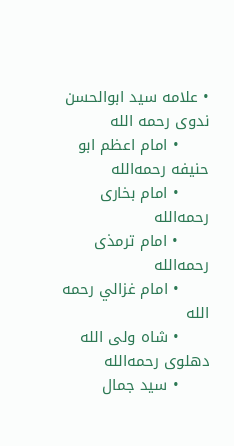• علامه سید ابوالحسن ندوی رحمه الله
      • امام اعظم ابو حنیفه رحمه‌الله
      • امام بخاری رحمه‌الله
      • امام ترمذی رحمه‌الله
      • امام غزالي رحمه الله
      • شاه ولی الله دهلوی رحمه‌الله
      • سید جمال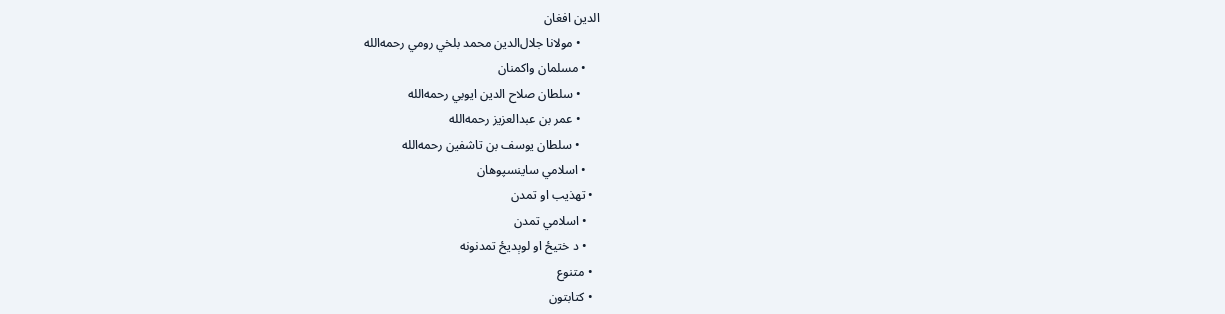الدین افغان
      • مولانا جلال‌الدین محمد بلخي رومي رحمه‌الله
    • مسلمان واکمنان
      • سلطان صلاح الدین ایوبي رحمه‌الله
      • عمر بن عبدالعزیز رحمه‌الله
      • سلطان یوسف بن تاشفین رحمه‌الله
    • اسلامي ساینسپوهان
  • تهذیب او تمدن
    • اسلامي تمدن
    • د ختیځ او لوېدیځ تمدنونه
  • متنوع
  • کتابتون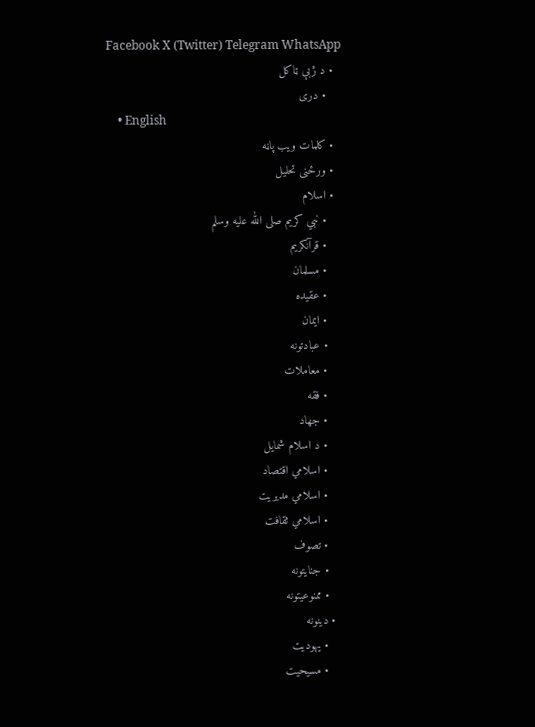Facebook X (Twitter) Telegram WhatsApp
  • د ژبې ټاکل
    • دری
    • English
  • کلمات ويب پاڼه
  • ورځنی تحلیل
  • اسلام
    • نبي کریم صلى الله عليه وسلم
    • قرآنکریم
    • مسلمان
    • عقیده
    • ایمان
    • عبادتونه
    • معاملات
    • فقه
    • جهاد
    • د اسلام شمایل
    • اسلامي اقتصاد
    • اسلامي مدیریت
    • اسلامي ثقافت
    • تصوف
    • جنایتونه
    • ممنوعیتونه
  • دینونه
    • یهودیت
    • مسیحیت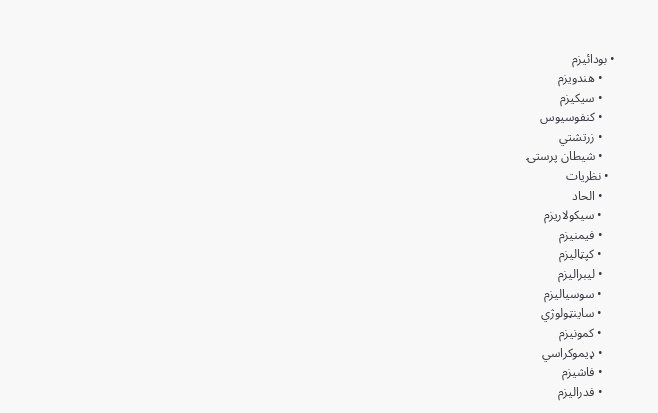• بودائیزم
    • هندویزم
    • سیکیزم
    • کنفوسیوس
    • زرتشتي
    • شیطان پرستۍ
  • نظریات
    • الحاد
    • سیکولاریزم
    • فیمنیزم
    • کپټالیزم
    • لیبرالیزم
    • سوسیالیزم
    • ساینټولوژي
    • کمونیزم
    • ډیموکراسي
    • فاشیزم
    • فدرالیزم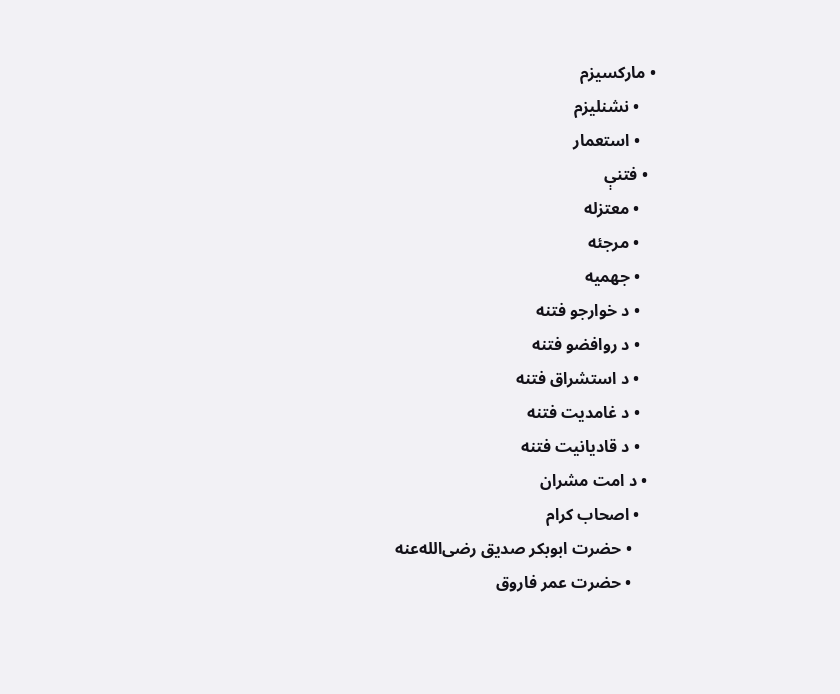• مارکسیزم
    • نشنلیزم
    • استعمار
  • فتنې
    • معتزله
    • مرجئه
    • جهمیه
    • د خوارجو فتنه
    • د روافضو فتنه
    • د استشراق فتنه
    • د غامدیت فتنه
    • د قادیانیت فتنه
  • د امت مشران
    • اصحاب کرام
      • حضرت ابوبکر صدیق رضی‌الله‌عنه
      • حضرت عمر فاروق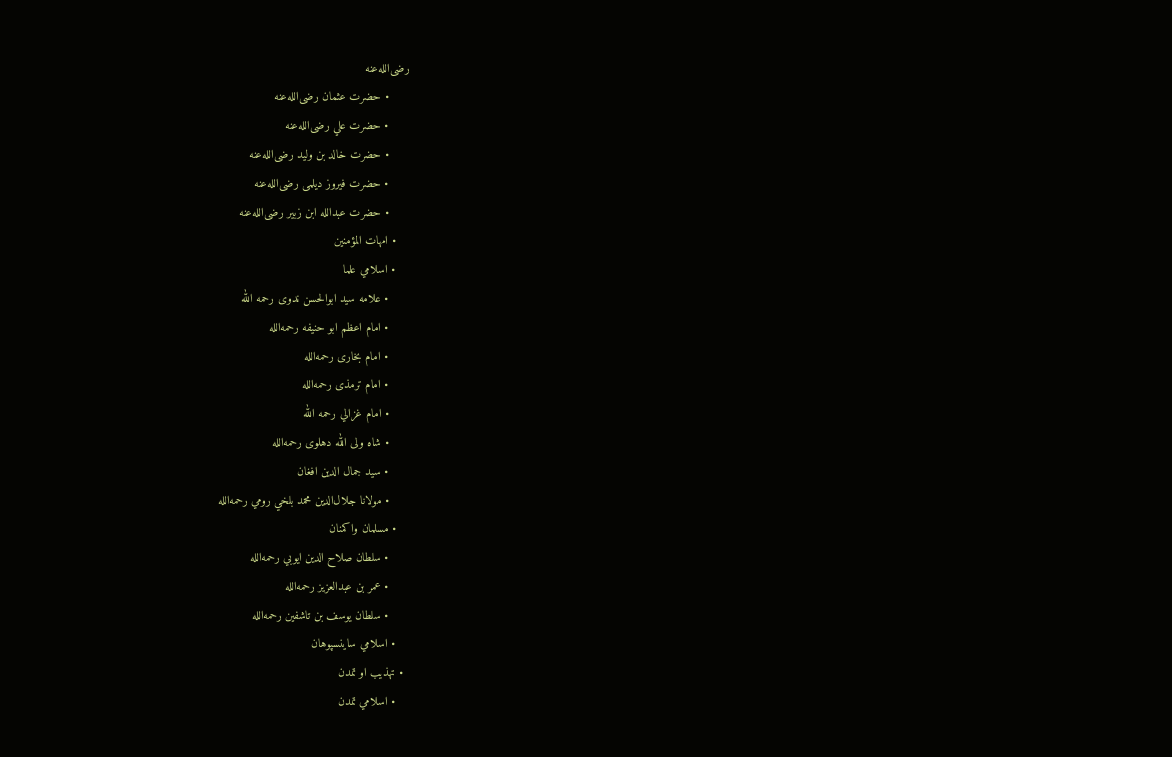رضی‌الله‌عنه
      • حضرت عثمان رضی‌الله‌عنه
      • حضرت علي رضی‌الله‌عنه
      • حضرت خالد بن ولید رضی‌الله‌عنه
      • حضرت فیروز دیلمی رضی‌الله‌عنه
      • حضرت عبدالله ابن زبیر رضی‌الله‌عنه
    • امهات المؤمنین
    • اسلامي علما
      • علامه سید ابوالحسن ندوی رحمه الله
      • امام اعظم ابو حنیفه رحمه‌الله
      • امام بخاری رحمه‌الله
      • امام ترمذی رحمه‌الله
      • امام غزالي رحمه الله
      • شاه ولی الله دهلوی رحمه‌الله
      • سید جمال الدین افغان
      • مولانا جلال‌الدین محمد بلخي رومي رحمه‌الله
    • مسلمان واکمنان
      • سلطان صلاح الدین ایوبي رحمه‌الله
      • عمر بن عبدالعزیز رحمه‌الله
      • سلطان یوسف بن تاشفین رحمه‌الله
    • اسلامي ساینسپوهان
  • تهذیب او تمدن
    • اسلامي تمدن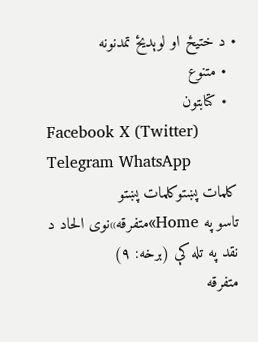• د ختیځ او لوېدیځ تمدنونه
  • متنوع
  • کتابتون
Facebook X (Twitter) Telegram WhatsApp
کلمات پښتوکلمات پښتو
تاسو په Home»متفرقه»نوی الحاد د نقد په تله کې (برخه: ۹)
متفرقه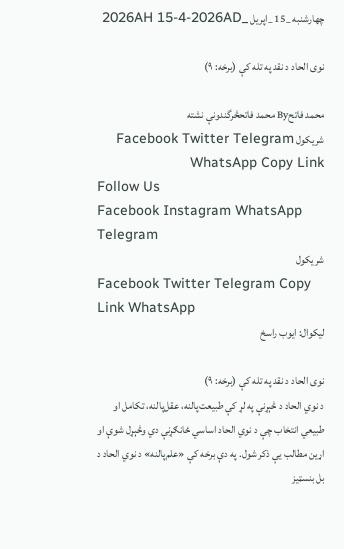چهارشنبه _15 _اپریل _2026AH 15-4-2026AD

نوی الحاد د نقد په تله کې (برخه: ۹)

محمد فاتحBy محمد فاتحڅرگندونې نشته
شریکول Facebook Twitter Telegram WhatsApp Copy Link
Follow Us
Facebook Instagram WhatsApp Telegram
شریکول
Facebook Twitter Telegram Copy Link WhatsApp
لیکوال: ایوب راسخ

نوی الحاد د نقد په تله کې (برخه: ۹)
د نوي الحاد د څېړنې په لړ کې طبیعت‌پالنه، عقل‌پالنه، تکامل او طبیعي انتخاب چې د نوي الحاد اساسي ځانګړنې دي وڅېړل شوې او اړین مطالب یې ذکر شول. په دې برخه کې «علم‌پالنه» د نوي الحاد د بل بنسټیز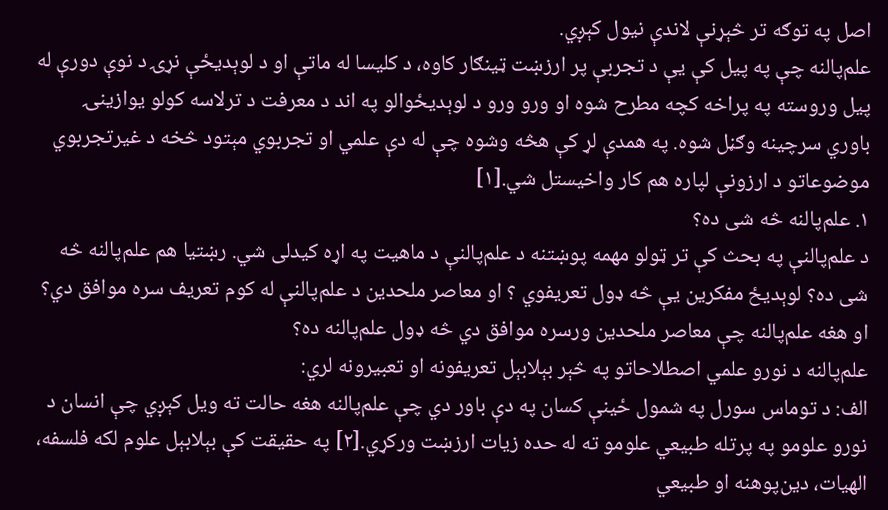اصل په توګه تر څېړنې لاندې نیول کېږي.
علم‌پالنه چې په پیل کې یې د تجربې پر ارزښت ټینګار کاوه، د کلیسا له ماتې او د لوېدیځې نړۍ د نوې دورې له پیل وروسته په پراخه کچه مطرح شوه او ورو ورو د لوېدیځوالو په اند د معرفت د ترلاسه کولو یوازینۍ باوري سرچینه وګڼل شوه. په همدې لړ کې هڅه وشوه چې له دې علمي او تجربوي مېتود څخه د غیرتجربوي موضوعاتو د ارزونې لپاره هم کار واخیستل شي.[۱]
۱. علم‌پالنه څه شی ده؟
د علم‌پالنې په بحث کې تر ټولو مهمه پوښتنه د علم‌پالنې د ماهیت په اړه کیدلی شي. رښتیا هم علم‌پالنه څه شی ده؟ لوېدیځ مفکرین یې څه ډول تعریفوي ؟ او معاصر ملحدین د علم‌پالنې له کوم تعریف سره موافق دي؟ او هغه علم‌پالنه چې معاصر ملحدین ورسره موافق دي څه ډول علم‌پالنه ده؟
علم‌پالنه د نورو علمي اصطلاحاتو په څېر بېلابېل تعریفونه او تعبیرونه لري:
الف: د توماس سورل په شمول ځینې کسان په دې باور دي چې علم‌پالنه هغه حالت ته ویل کېږي چې انسان د نورو علومو په پرتله طبیعي علومو ته له حده زیات ارزښت ورکړي.[۲] په حقیقت کې بېلابېل علوم لکه فلسفه، الهیات، دین‌پوهنه او طبیعي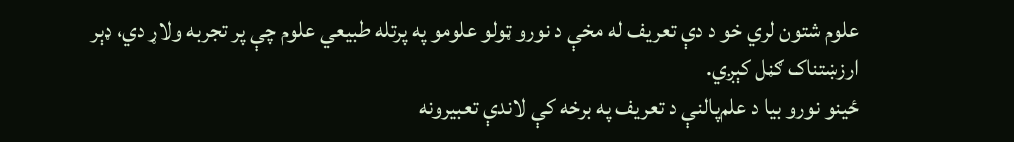علوم شتون لري خو د دې تعریف له مخې د نورو ټولو علومو په پرتله طبیعي علوم چې پر تجربه ولاړ دي، ډېر ارزښتناک ګڼل کېږي.
ځینو نورو بیا د علم‌پالنې د تعریف په برخه کې لاندې تعبیرونه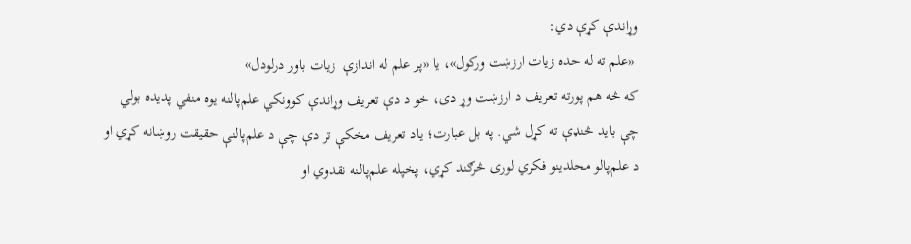وړاندې کړې دي:
 «علم ته له حده زیات ارزښت ورکول»، یا «پر علم له اندازې  زیات باور درلودل»
که څه هم پورته تعریف د ارزښت وړ دی، خو د دې تعریف وړاندې کوونکي علم‌پالنه یوه منفي پدیده بولي چې باید څنډې ته کړل شي. په بل عبارت؛ یاد تعریف مخکې تر دې چې د علم‌پالنې حقیقت روښانه کړي او د علم‌پالو محلدینو فکري لوری څرګند کړي، پخپله علم‌پالنه نقدوي او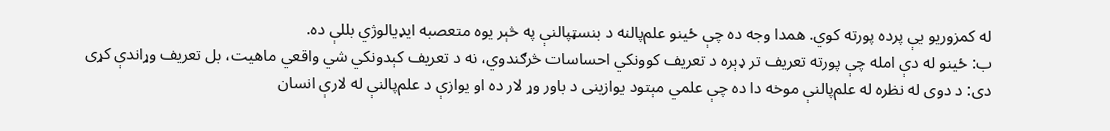له کمزوریو یې پرده پورته کوي. همدا وجه ده چې ځینو علم‌پالنه د بنسټپالنې په څېر یوه متعصبه ایډیالوژي بللې ده.
ب: ځینو له دې امله چې پورته تعریف تر ډېره د تعریف کوونکي احساسات څرګندوي، نه د تعریف کېدونکي شي واقعي ماهیت، بل تعریف وړاندې کړی دی: د دوی له نظره له علم‌پالنې موخه دا ده چې علمي مېتود یوازینی د باور وړ لار ده او یوازې د علم‌پالنې له لارې انسان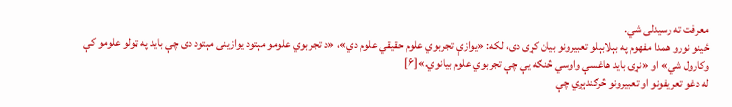معرفت ته رسیدلی شي.
ځینو نورو همدا مفهوم په بېلابېلو تعبیرونو بیان کړی دی، لکه: «یوازې تجربوي علوم حقیقي علوم دي»، «د تجربوي علومو مېتود یوازینی مېتود دی چې باید په ټولو علومو کې وکارول شي» او «نړۍ باید هاغسې واوسي څنګه یې چې تجربوي علوم بیانوي.»[۶]
له دغو تعریفونو او تعبیرونو څرګندېږي چې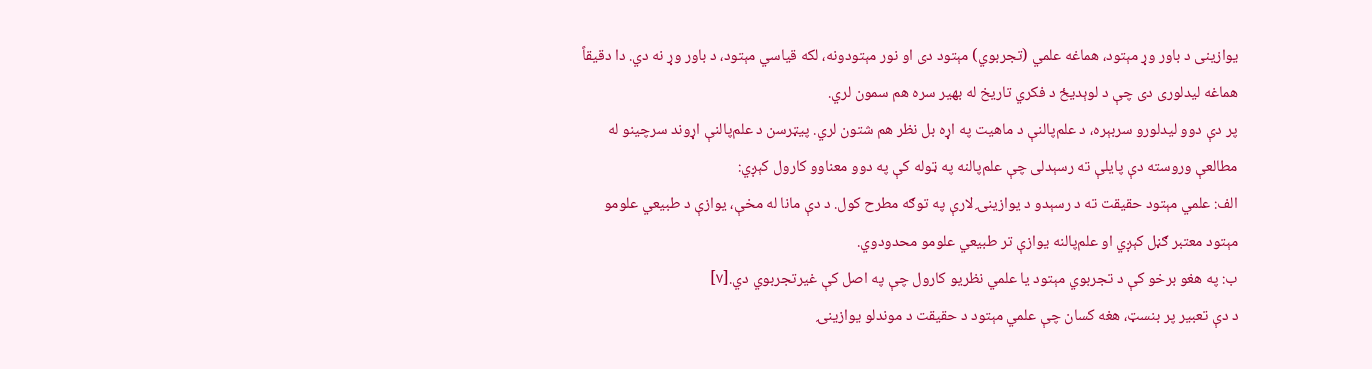یوازینی د باور وړ مېتود، هماغه علمي (تجربوي) مېتود دی او نور مېتودونه، لکه قیاسي مېتود، د باور وړ نه دي. دا دقیقاً هماغه لیدلوری دی چې د لوېدیځ د فکري تاریخ له بهیر سره هم سمون لري.
پر دې دوو لیدلورو سربېره، د علم‌پالنې د ماهیت په اړه بل نظر هم شتون لري. پیټرسن د علم‌پالنې اړوند سرچینو له مطالعې وروسته دې پایلې ته رسېدلی چې علم‌پالنه په ټوله کې په دوو معناوو کارول کېږي:
الف: علمي مېتود حقیقت ته د رسېدو د یوازینۍ لارې په توګه مطرح کول. د دې مانا له مخې، یوازې د طبیعي علومو مېتود معتبر ګڼل کېږي او علم‌پالنه یوازې تر طبیعي علومو محدودوي.
ب: په هغو برخو کې د تجربوي مېتود یا علمي نظریو کارول چې په اصل کې غیرتجربوي دي.[۷]
د دې تعبیر پر بنسټ، هغه کسان چې علمي مېتود د حقیقت د موندلو یوازینۍ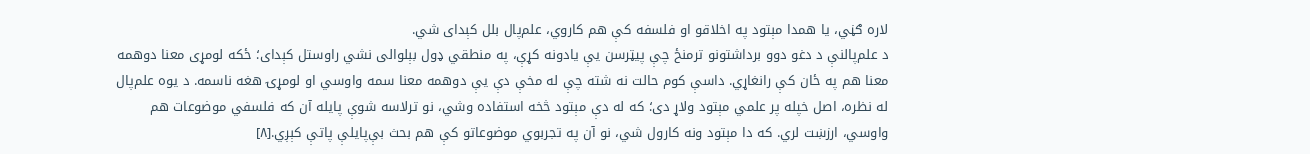لاره ګڼي، یا همدا مېتود په اخلاقو او فلسفه کې هم کاروي، علم‌پال بلل کېدای شي.
د علم‌پالنې د دغو دوو برداشتونو ترمنځ چې پیټرسن یې یادونه کړې، په منطقي ډول بېلوالی نشي راوستل کېدای؛ ځکه لومړی معنا دوهمه معنا هم په ځان کې رانغاړي. داسې کوم حالت نه شته چې له مخې دې یې دوهمه معنا سمه واوسي او لومړۍ هغه ناسمه. د یوه علم‌پال له نظره، اصل خپله پر علمي مېتود ولاړ دی؛ که له دې مېتود څخه استفاده وشي، نو ترلاسه شوې پایله آن که فلسفي موضوعات هم واوسي، ارزښت لري. که دا مېتود ونه کارول شي، نو آن په تجربوي موضوعاتو کې هم بحث بې‌پایلې پاتې کېږي.[۸]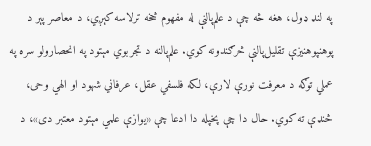په لنډ ډول، هغه څه چې د علم‌پالنې له مفهوم څخه ترلاسه کېږي، د معاصر پېر د پوهنپوهنیزې تقلیل‌پالنې څرګندونه کوي. علم‌پالنه د تجربوي مېتود په انحصارولو سره په عملي توګه د معرفت نورې لارې، لکه فلسفي عقل، عرفاني شهود او الهي وحی، څنډې ته کوي. حال دا چې پخپله دا ادعا چې «یوازې علمي مېتود معتبر دی»، د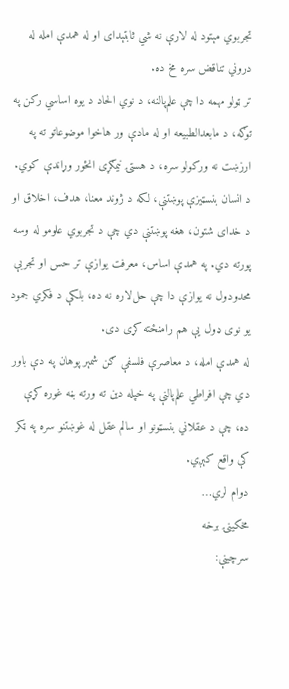تجربوي مېتود له لارې نه شي ثابتېدای او له همدې امله له دروني تناقض سره مخ ده.
تر ټولو مهمه دا چې علم‌پالنه، د نوي الحاد د یوه اساسي رکن په توګه، د مابعدالطبیعه او له مادې ور هاخوا موضوعاتو ته په ارزښت نه ورکولو سره، د هستۍ نیمګړی انځور وړاندې کوي. د انسان بنسټیزې پوښتنې، لکه د ژوند معنا، هدف، اخلاق او د خدای شتون، هغه پوښتنې دي چې د تجربوي علومو له وسه پورته دي. په همدې اساس، معرفت یوازې تر حس او تجربې محدودول نه یوازې دا چې حل‌لاره نه ده، بلکې د فکري جمود یو نوی ډول یې هم رامنځته کړی دی.
له همدې امله، د معاصرې فلسفې ګن شمېر پوهان په دې باور دي چې افراطي علم‌پالنې په خپله دین ته ورته بڼه غوره کړې ده، چې د عقلاني بنسټونو او سالم عقل له غوښتنو سره په ټکر کې واقع کېږي.
دوام لري…
مخکینۍ برخه
سرچینې: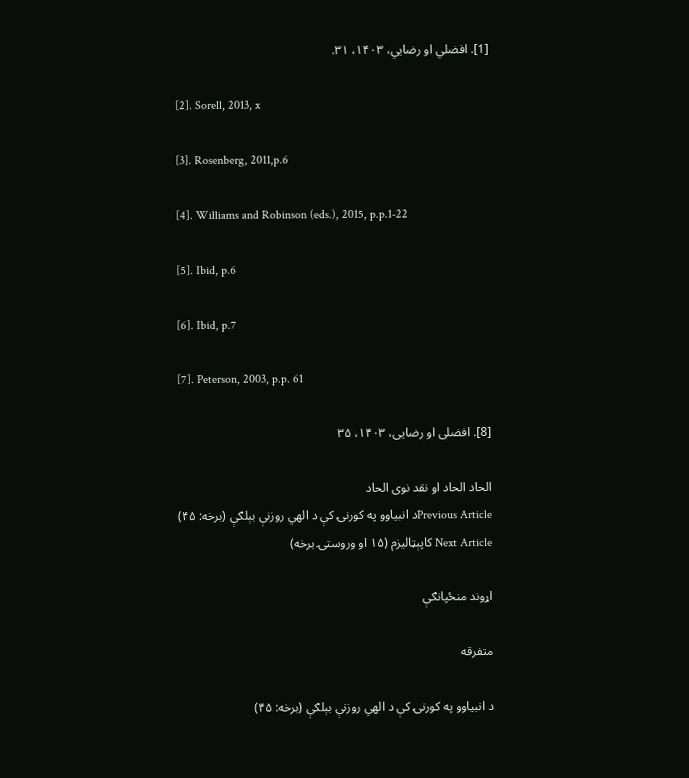[1]. افضلي او رضایي، ۱۴۰۳، ۳۱.

[2]. Sorell, 2013, x

[3]. Rosenberg, 2011,p.6

[4]. Williams and Robinson (eds.), 2015, p.p.1-22

[5]. Ibid, p.6

[6]. Ibid, p.7

[7]. Peterson, 2003, p.p. 61

[8]. افضلی او رضایی، ۱۴۰۳، ۳۵

الحاد الحاد او نقد نوی الحاد
Previous Articleد انبیاوو په کورنۍ کې د الهي روزنې بېلګې (برخه: ۴۵)
Next Article کاپېټالیزم (۱۵ او وروستۍ برخه)

اړوند منځپانګې

متفرقه

د انبیاوو په کورنۍ کې د الهي روزنې بېلګې (برخه: ۴۵)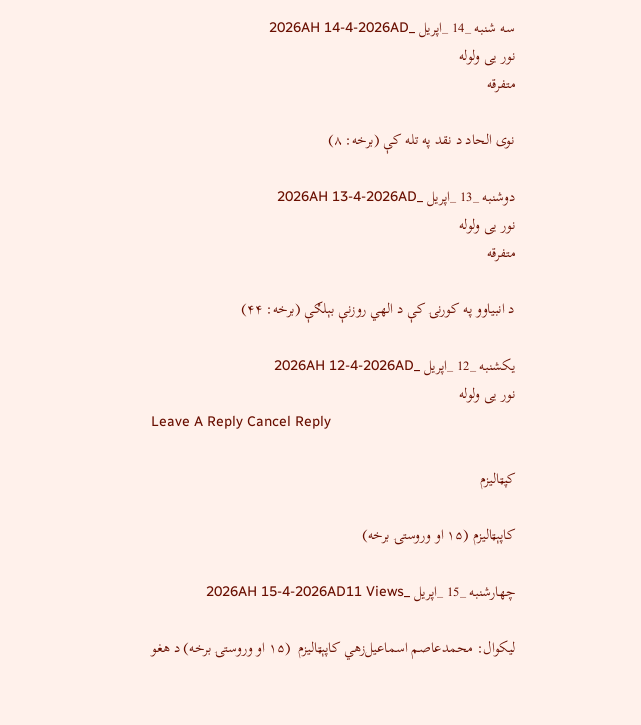سه شنبه _14 _اپریل _2026AH 14-4-2026AD
نور یی ولوله
متفرقه

نوی الحاد د نقد په تله کې (برخه: ۸)

دوشنبه _13 _اپریل _2026AH 13-4-2026AD
نور یی ولوله
متفرقه

د انبیاوو په کورنۍ کې د الهي روزنې بېلګې (برخه: ۴۴)

یکشنبه _12 _اپریل _2026AH 12-4-2026AD
نور یی ولوله
Leave A Reply Cancel Reply

کپټالیزم

کاپېټالیزم (۱۵ او وروستۍ برخه)

چهارشنبه _15 _اپریل _2026AH 15-4-2026AD11 Views

لیکوال: محمدعاصم اسماعیل‌زهي کاپېټالیزم  (۱۵ او وروستۍ برخه) د هغو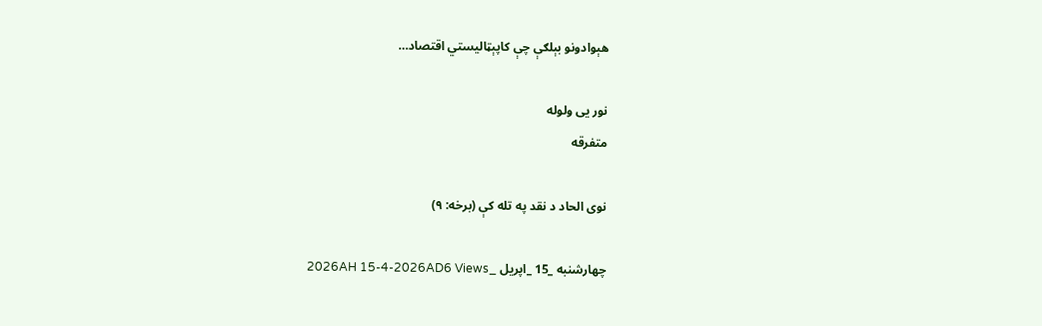هېوادونو بېلګې چې کاپېټالیستي اقتصاد…

نور یی ولوله
متفرقه

نوی الحاد د نقد په تله کې (برخه: ۹)

چهارشنبه _15 _اپریل _2026AH 15-4-2026AD6 Views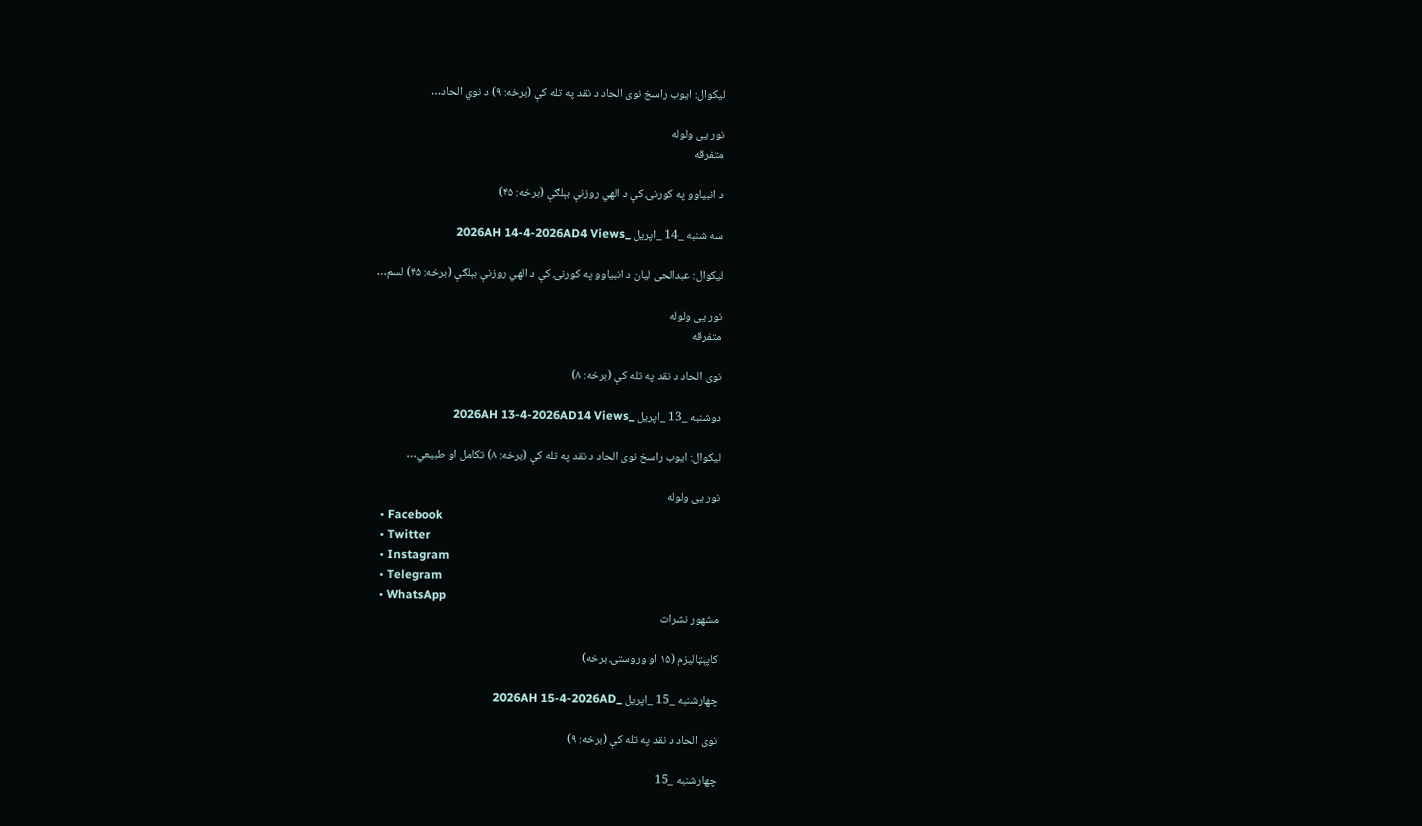لیکوال: ایوب راسخ نوی الحاد د نقد په تله کې (برخه: ۹) د نوي الحاد…

نور یی ولوله
متفرقه

د انبیاوو په کورنۍ کې د الهي روزنې بېلګې (برخه: ۴۵)

سه شنبه _14 _اپریل _2026AH 14-4-2026AD4 Views

لیکوال: عبدالحی لیان د انبیاوو په کورنۍ کې د الهي روزنې بېلګې (برخه: ۴۵) لسم…

نور یی ولوله
متفرقه

نوی الحاد د نقد په تله کې (برخه: ۸)

دوشنبه _13 _اپریل _2026AH 13-4-2026AD14 Views

لیکوال: ایوب راسخ نوی الحاد د نقد په تله کې (برخه: ۸) تکامل او طبیعي…

نور یی ولوله
  • Facebook
  • Twitter
  • Instagram
  • Telegram
  • WhatsApp
مشهور نشرات

کاپېټالیزم (۱۵ او وروستۍ برخه)

چهارشنبه _15 _اپریل _2026AH 15-4-2026AD

نوی الحاد د نقد په تله کې (برخه: ۹)

چهارشنبه _15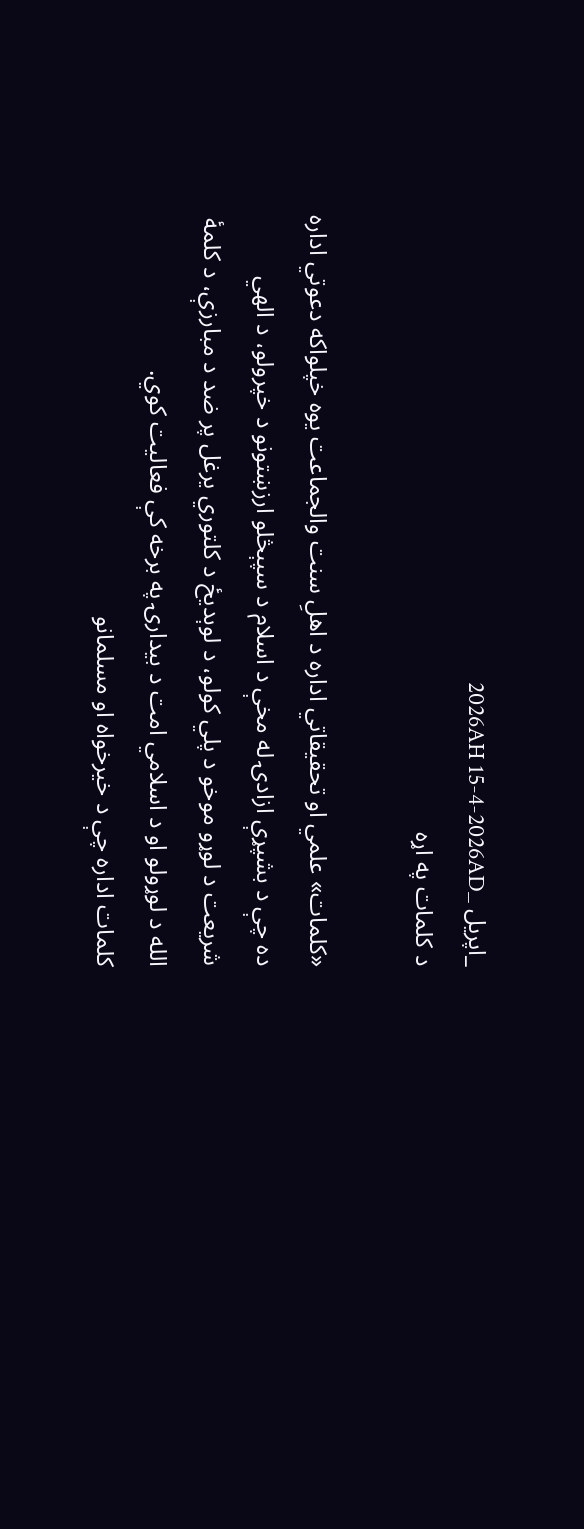_اپریل _2026AH 15-4-2026AD
د کلمات په اړه

«کلمات» علمي او تحقیقاتي اداره د اهلِ سنت والجماعت یوه خپلواکه دعوتي اداره ده چې د بشپړې ازادۍ له مخې د اسلام د سپېڅلو ارزښتونو د خپرولو، د الهي شریعت د لوړو موخو د پلي کولو، د لوېدیځ د کلتوري یرغل پر ضد د مبارزې، د کلمۀ الله د لوړولو او د اسلامي امت د بیدارۍ په برخه کې فعالیت کوي.
کلمات اداره چې د خیرخواه او مسلمانو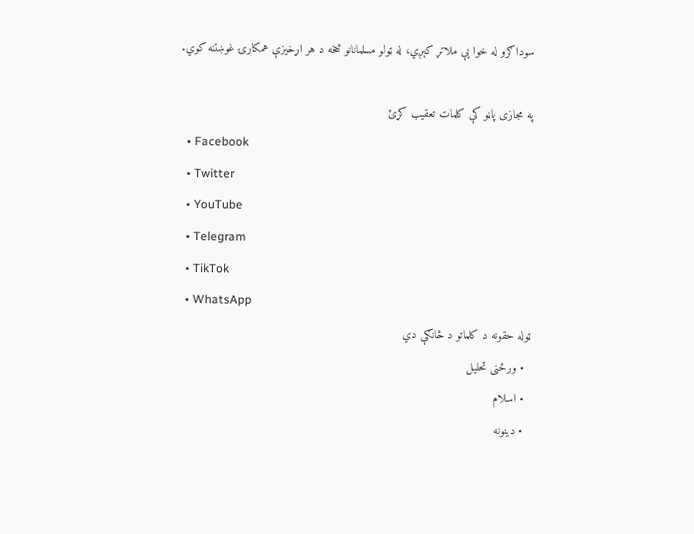سوداګرو له خوا یې ملاتړ کېږي، له ټولو مسلمانانو څخه د هر اړخیزې همکارۍ غوښتنه کوي.

په مجازی پاڼو کې کلمات تعقیب کړئ
  • Facebook
  • Twitter
  • YouTube
  • Telegram
  • TikTok
  • WhatsApp
ټوله حقونه د کلماتو د څانګې دي
  • ورځنی تحلیل
  • اسلام
  • دینونه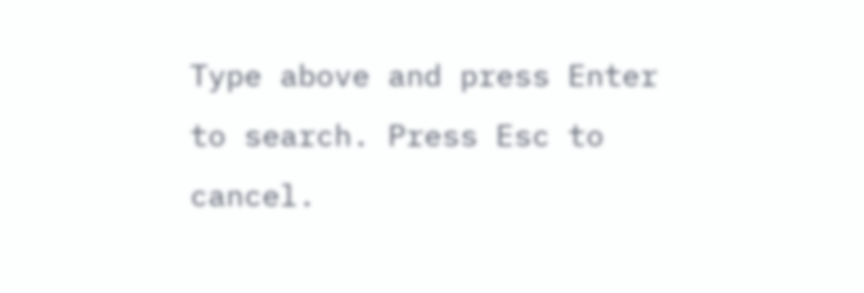Type above and press Enter to search. Press Esc to cancel.